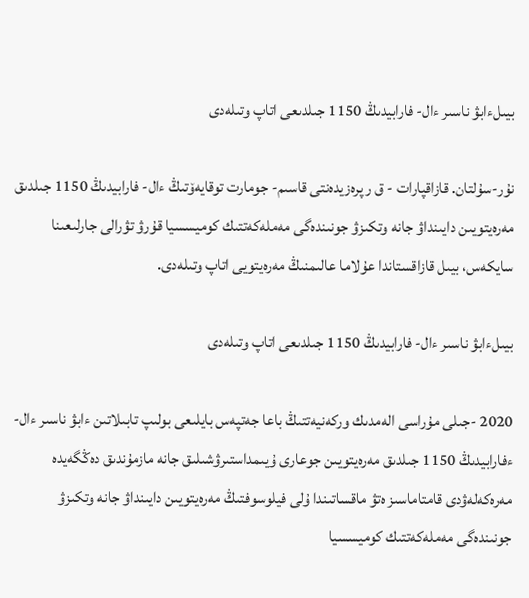بيىلءابۋ ناسىر ءال- فارابيدىڭ 1150 جىلدىعى اتاپ وتىلەدى

نۇر-سۇلتان. قازاقپارات - ق ر پرەزيدەنتى قاسىم- جومارت توقايەۆتىڭ ءال- فارابيدىڭ 1150 جىلدىق مەرەيتويىن دايىنداۋ جانە وتكىزۋ جونىندەگى مەملەكەتتىك كوميسسيا قۇرۋ تۋرالى جارلىعىنا سايكەس، بيىل قازاقستاندا عۇلاما عالىمنىڭ مەرەيتويى اتاپ وتىلەدى.

بيىلءابۋ ناسىر ءال- فارابيدىڭ 1150 جىلدىعى اتاپ وتىلەدى

2020 -جىلى مۇراسى الەمدىك وركەنيەتتىڭ باعا جەتپەس بايلىعى بولىپ تابىلاتىن ءابۋ ناسىر ءال- ءفارابيدىڭ 1150 جىلدىق مەرەيتويىن جوعارى ۇيىمداستىرۋشىلىق جانە مازمۇندىق دەڭگەيدە مەرەكەلەۋدى قامتاماسىز ەتۋ ماقساتىندا ۇلى فيلوسوفتىڭ مەرەيتويىن دايىنداۋ جانە وتكىزۋ جونىندەگى مەملەكەتتىك كوميسسيا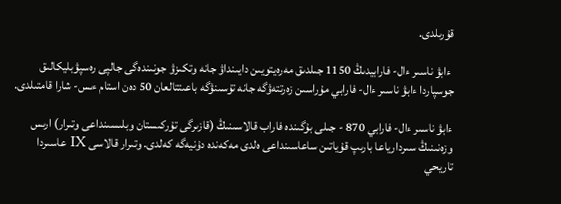قۇرىلدى.

 ءابۋ ناسىر ءال- فارابيدىڭ 1150 جىلدىق مەرەيتويىن دايىنداۋ جانە وتكىزۋ جونىندەگى جالپى رەسپۋبليكالىق جوسپاردا ءابۋ ناسىر ءال- فارابي مۇراسىن زەرتتەۋگە جانە تۇسىنۋگە باعىتتالعان 50 دەن استام ءىس- شارا قامتىلدى.

ءابۋ ناسىر ءال- فارابي 870 - جىلى بۇگىندە فاراب قالاسىنىڭ (قازىرگى تۇركىستان وبلىسىنداعى وتىرار) ارىس وزەنىنىڭ سىردارياعا بارىپ قۇياتىن ساعاسىنداعى ەلدى مەكەندە دۇنيەگە كەلدى. وتىرار قالاسى IX عاسىردا تاريحي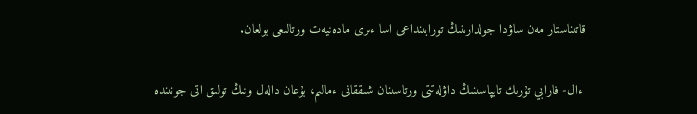قاتىناستار مەن ساۋدا جولدارىنىڭ تورابىنداعى اسا ءىرى مادەنيەت ورتالىعى بولعان.

 ءال- فارابي تۇرىك تايپاسىنىڭ داۋلەتتى ورتاسىنان شىققانى ءمالىم، بۇعان دالەل ونىڭ تولىق اتى جونىندە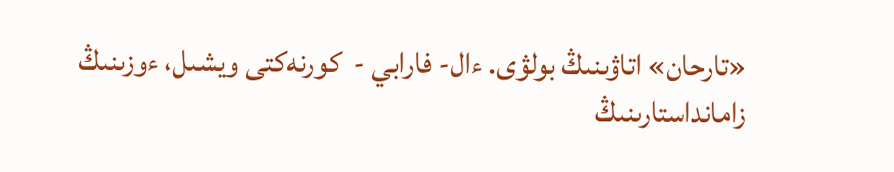«تارحان» اتاۋىنىڭ بولۋى. ءال- فارابي -  كورنەكتى ويشىل، ءوزىنىڭ زامانداستارىنىڭ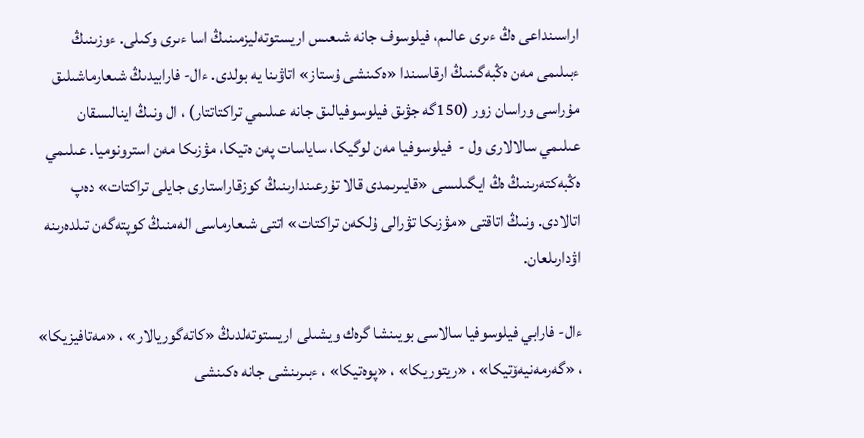اراسىنداعى ەڭ ءىرى عالىم، فيلوسوف جانە شىعىس اريستوتەليزمىنىڭ اسا ءىرى وكىلى. ءوزىنىڭ ءبىلىمى مەن ەڭبەگىنىڭ ارقاسىندا «ەكىنشى ۇستاز» اتاۋىنا يە بولدى. ءال- فارابيدىڭ شىعارماشىلىق مۇراسى وراسان زور (150گە جۋىق فيلوسوفيالىق جانە عىلىمي تراكتاتتار) ، ال ونىڭ اينالىسقان عىلىمي سالالارى ول -  فيلوسوفيا مەن لوگيكا، ساياسات پەن ەتيكا، مۋزىكا مەن استرونوميا. عىلىمي ەڭبەكتەرىنىڭ ەڭ ايگىلىسى «قايىرىمدى قالا تۇرعىندارىنىڭ كوزقاراستارى جايلى تراكتات» دەپ اتالادى. ونىڭ اتاقتى «مۋزىكا تۋرالى ۇلكەن تراكتات» اتتى شىعارماسى الەمنىڭ كوپتەگەن تىلدەرىنە اۋدارىلعان.

ءال- فارابي فيلوسوفيا سالاسى بويىنشا گرەك ويشىلى اريستوتەلدىڭ «كاتەگوريالار» ، «مەتافيزيكا» ، «گەرمەنيەۆتيكا» ، «ريتوريكا» ، «پوەتيكا» ، ءبىرىنشى جانە ەكىنشى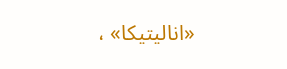«اناليتيكا» ،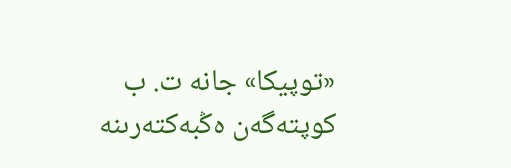«توپيكا» جانە ت. ب كوپتەگەن ەڭبەكتەرىنە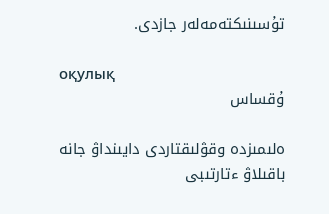تۇسىنىكتەمەلەر جازدى.

оқулық
ۇقساس

ەلىمىزدە وقۋلىقتاردى دايىنداۋ جانە باقىلاۋ ءتارتىبى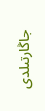جاڭارتىلدى